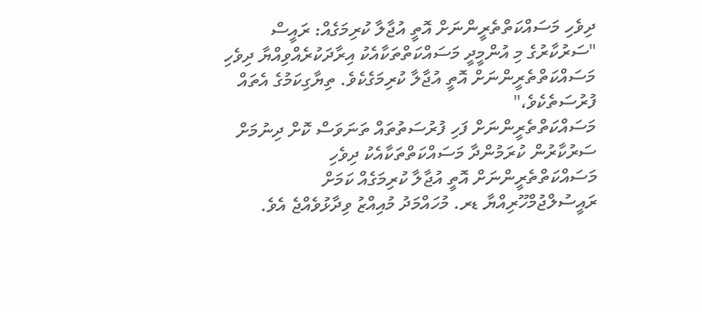ދިވެހި މަސައްކަތްތެރީންނަށް އޮތީ އުޖާލާ ކުރިމަގެއް: ރައީސް
"ސަރުކާރުގެ މި އުންމީދީ މަސައްކަތްތަކާއެކު އިރާދަކުރެއްވިއްޔާ ދިވެހި މަސައްކަތްތެރީންނަށް އޮތީ އުޖާލާ ކުރިމަގެކެވެ. ތިޔާގިކަމުގެ އެތައް ފުރުސަތެކެވެ،"
މަސައްކަތްތެރީންނަށް ފަހި ފުރުސަތުތައް ތަނަވަސް ކޮށް ދިނުމަށް ސަރުކާރުން ކުރަމުންދާ މަސައްކަތްތަކާއެކު ދިވެހި މަސައްކަތްތެރީންނަށް އޮތީ އުޖާލާ ކުރިމަގެއް ކަމަށް ރައީސުލްޖުމްހޫރިއްޔާ ޑރ. މުހައްމަދު މުއިއްޒު ވިދާޅުވެއްޖެ އެވެ.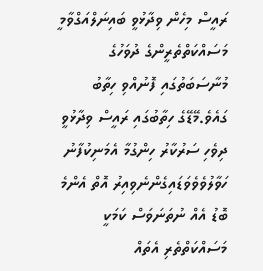ރައީސް މިހެން ވިދާޅުވީ ބައިނަލްއަގްވާމީ މަސައްކަތްތެރީންގެ ދުވަހުގެ މުނާސަބަތުގައި ފޮނުއްވި ހިތާބު ގައެވެ.މޭޑޭގެ ހިތާބުގައި ރައީސް ވިދާޅުވީ ދިވެހި ސަރުކާރު ހިންގުމާ އެމަނިކުފާނު ހަވާލުވެވެވަޑައިގެންނެވިއިރު އޮތް އެންމެ ބޮޑު އެއް ނުތަނަވަސް ކަމަކީ މަސައްކަތްތެރި އެތައް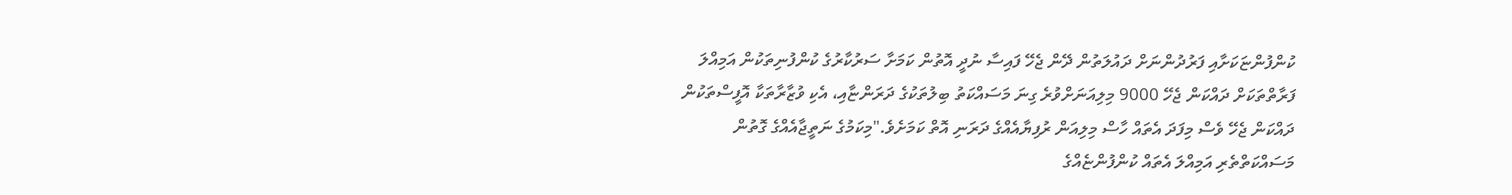ކުންފުންޏަކަށާއި ފަރުދުންނަށް ދައުލަތުން ދޭން ޖެހޭ ފައިސާ ނުދީ އޮތުން ކަމަށާ ސަރުކާރުގެ ކުންފުނިތަކުން އަމިއްލަ ފަރާތްތަކަށް ދައްކަން ޖެހޭ 9000 މިލިއަނަށްވުރެ ގިނަ މަސައްކަތު ބިލުތަކުގެ ދަރަންޏާއި، އެކި ވުޒާރާތަކާ އޮފީސްތަކުން ދައްކަން ޖެހޭ ވެސް މިފަދަ އެތައް ހާސް މިލިއަން ރުފިޔާއެއްގެ ދަރަނި އޮތް ކަމަށެވެ."މިކަމުގެ ނަތީޖާއެއްގެ ގޮތުން މަސައްކަތްތެރި އަމިއްލަ އެތައް ކުންފުންޏެއްގެ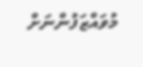މުވައްޒަފުންނަށް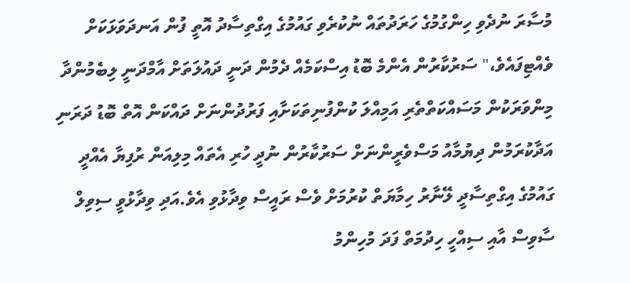މުސާރަ ނުދެވި ހިންގުމުގެ ހަރަދުތައް ނުކުރެވި ގައުމުގެ އިގްތިސާދު އޮތީ ފުން އަނދަވަޅަކަށް ވެއްޓިފައެވެ،" ސަރުކާރުން އެންމެ ބޮޑު އިސްކަމެއް ދެމުން ދަނީ ދައުލަތަށް އާމްދަނީ ލިބެމުންދާ މިންވަރަކުން މަސައްކަތްތެރި އަމިއްލަ ކުންފުނިތަކަށާއި ފަރުދުންނަށް ދައްކަން އޮތް ބޮޑު ދަރަނި އަދާކުރަމުން ދިޔުމާއު މަސްވެރީންނަށް ސަރުކާރުން ނުދީ ހުރި އެތައް މިލިއަން ރުފިޔާ އެއްދީ ގައުމުގެ އިގްތިސާދީ ލޭނާރު ހިމާޔަތް ކުރުމަށް ވެސް ރައީސް ވިދާޅުވި އެވެ.އަދި ވިދާޅުވީ ސިވިލް ސާވިސް އާއި ސިއްހީ ހިދުމަތް ފަދަ މުހިންމު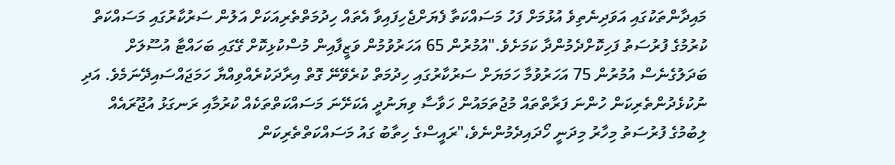މައިދާންތަކުގައި އަވަދިނެތިވެ އުޅުމަށް ފަހު މަސައްކަތާ ފެޔަށްޖެހިފައިވާ އެތައް ހިދުމަތްތެރިއަކަށް އަލުން ސަރުކާރުގައި މަސައްކަތް ކުރުމުގެ ފުރުސަތު ފަހިކޮށްދެމުންދާ ކަމަށެވެ."އުމުރުން 65 އަހަރުވުމުން ވަޒީފާއިން މުސްކުޅިކޮށް ގޭގައި ބަހައްޓާ އުސޫލަށް ބަދަލުގެނެސް އުމުރުން 75 އަހަރުވުމާ ހަމަޔަށް ސަރުކާރުގައި ހިދުމަތް ކުރެވޭނޭ ގޮތް އިރާދަކުރެއްވިއްޔާ ހަމަޖައްސައިދޭނަމެވެ. އަދި ނުކުޅެދުންތެރިކަން ހުންނަ ފަރާތްތައް މުޖުތަމައުން ހަވާސާ ވިޔަނުދީ އެކަށޭނަ މަސައްކަތްތަކެއް ކުރުމާއި ރަނގަޅު އުޖޫރައެއް ލިބުމުގެ ފުރުސަތު މިހާރު މިދަނީ ހޯދައިދެމުންނެވެ،"ރައީސްގެ ހިތާބު ގައު މަސައްކަތްތެރިކަން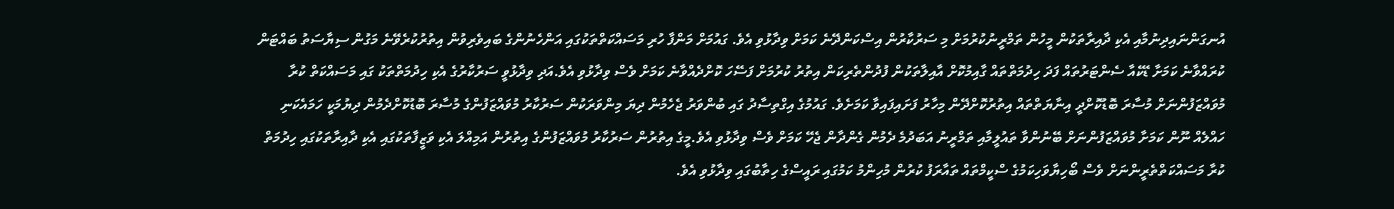އުނގަންނައިދިނުމާއި އެކި ދާއިރާތަކުން މީހުން ތަމްރީނުކުރުމަށް މި ސަރުކާރުން އިސްކަންދޭނެ ކަމަށް ވިދާޅުވި އެވެ. ގައުމަށް މަންފާ ހުރި މަސައްކަތްތަކުގައި އަންހެނުންގެ ބައިވެރިވުން އިތުރުކުރެވޭނެ މަގުން ސިޔާސަތު ބައްޓަން ކުރައްވާނެ ކަމަށާ ޑޭކެއާ ސެންޓަރުތައް ފަދަ ހިދުމަތްތައް ގާއިމުކޮށް އާއިލާތަކުން ފުދުންތެރިކަން އިތުރު ކުރުމަށް ފަސޭހަ ކޮށްދެއްވާނެ ކަމަށް ވެސް ވިދާޅުވި އެވެ.އަދި ވިދާޅުވީ ސަރުކާރުގެ އެކި ހިދުމަތްތަކު ގައި މަސައްކަތް ކުރާ މުވައްޒަފުންނަށް މުސާރަ ބޮޑުކޮށްދީ އިނާޔަތްތައް އިތުރުކޮށްދޭން މިހާރު ފަށައިފައިވާ ކަމަށެވެ. ގައުމުގެ އިގްތިސާދު ގައި ބުންވަރު ޖެހެމުން ދިޔަ މިންވަރަކުން ސަރުކާރު މުވައްޒަފުންގެ މުސާރަ ބޮޑުކޮށްދެމުން ދިޔުމަކީ ހަމައެކަނި ހައްލެއް ނޫން ކަމަށާ މުވައްޒަފުންނަށް ބޭނުންވާ ތައުލީމާއި ތަމްރީނު އަބަދުމެ ދެމުން ގެންދާން ޖެހޭ ކަމަށް ވެސް ވިދާޅުވި އެވެ.މީގެ އިތުރުން ސަރުކާރު މުވައްޒަފުންގެ އިތުރުން އަމިއްލަ އެކި ވަޒީފާތަކުގައި އެކި ދާއިރާތަކުގައި ހިދުމަތް ކުރާ މަސައްކަތްތެރީންނަށް ވެސް ބޯހިޔާވަހިކަމުގެ ސްކީމްތައް ތައާރަފު ކުރުން މުހިންމު ކަމުގައި ރައީސްގެ ހިތާބުގައި ވިދާޅުވި އެވެ.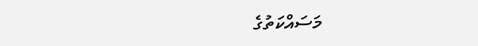މަސައްކަތުގެ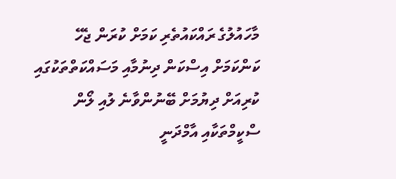މާހައުލުގެ ރައްކައުތެރި ކަމަށް ކުރަން ޖެހޭ ކަންކަމަށް އިސްކަން ދިނުމާއި މަސައްކަތްތަކުގައި ކުރިއަށް ދިޔުމަށް ބޭނުންވާނެ ލުއި ލޯން ސްކީމްތަކާއި އާމްދަނީ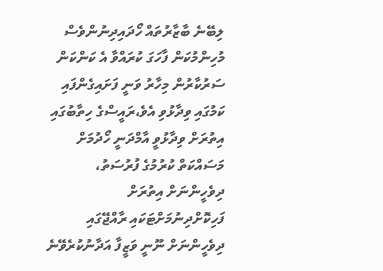ލިބޭނެ ބާޒާރުތައް ހޯދައިދިނުންވެސް މުހިންމުކަން ފާހަގަ ކުރައްވާ އެ ކަންކަން ސަރުކާރުން މިހާރު ވަނީ ފަށައިގެންފައި ކަމުގައި ވިދާޅުވި އެވެ،ރައީސްގެ ހިތާބުގައި އިތުރަށް ވިދާޅުވީ އާމްދަނީ ހޯދުމަށް މަސައްކަތް ކުރުމުގެ ފުރުސަތު، ދިވެހީންނަށް އިތުރަށް ފަހިކޮށްދިނުމަށްޓަކައި ރާއްޖޭގައި ދިވެހީންނަށް ނޫނީ ވަޒީފާ އަދާނުކުރެވޭނެ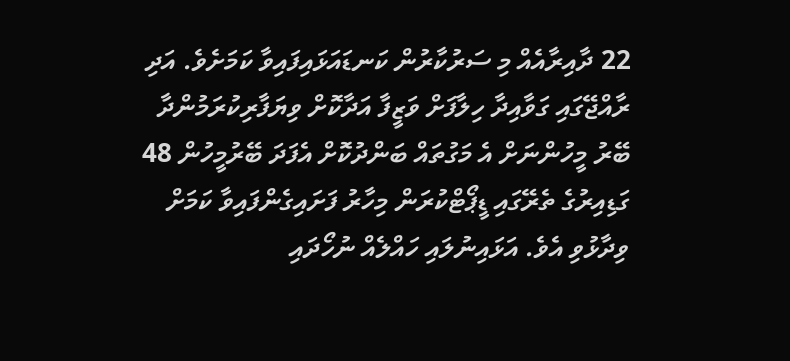22 ދާއިރާއެއް މި ސަރުކާރުން ކަނޑައަޅައިފައިވާ ކަމަށެވެ. އަދި ރާއްޖޭގައި ގަވާއިދާ ހިލާފަށް ވަޒީފާ އަދާކޮށް ވިޔަފާރިކުރަމުންދާ ބޭރު މީހުންނަށް އެ މަގުތައް ބަންދުކޮށް އެފަދަ ބޭރުމީހުން 48 ގަޑިއިރުގެ ތެރޭގައި ޑީޕޯޓްކުރަން މިހާރު ފަށައިގެންފައިވާ ކަމަށް ވިދާޅުވި އެވެ. އަޅައިނުލައި ހައްލެއް ނުހޯދައި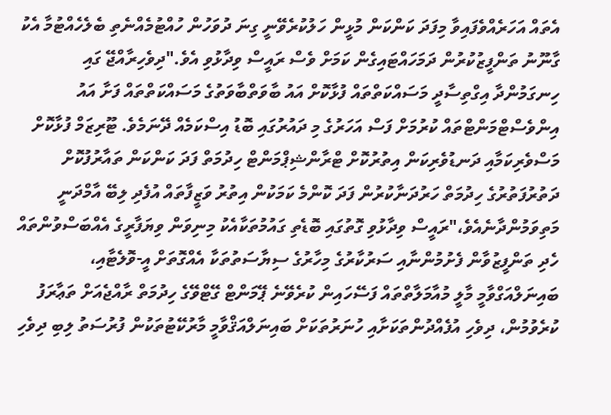އެތައް އަހަރެއްވެފައިވާ މިފަދަ ކަންކަން މުޅީން ހަލުކުރެވޭނީ ގިނަ ދުވަހުން ހުއްޓުމެއްނެތި ބެލެހެއްޓުމާ އެކު ގާނޫނު ތަންފީޒުކުރުން ދަމަހައްޓައިގެން ކަމަށް ވެސް ރައީސް ވިދާޅުވި އެވެ."ދިވެހިރާއްޖޭ ގައި ހިނގަމުންދާ އިގްތިސާދީ މަސައްކަތްތައް ފުޅާކޮށް އައު ބާވަތްބާވަތުގެ މަސައްކަތްތައް ފަށާ އައު އިންވެސްޓްމަންޓްތައް ކުރުމަށް ފަސް އަހަރުގެ މި ދައުރުގައި ބޮޑު އިސްކަމެއް ދޭނަމެވެ. ޓޫރިޒަމް ފުޅާކޮށް މަސްވެރިކަމާއި ދަނޑުވެރިކަން އިތުރުކޮށް ޓްރާންޝިޕްމަންޓް ހިދުމަތް ފަދަ ކަންކަން ތައާރުފުކޮށް ދަތުރުފަތުރުގެ ހިދުމަތް ހަރުދަނާކުރުން ފަދަ ކޮންމެ ކަމަކުން އިތުރު ވަޒީފާތައް އުފެދި ލިބޭ އާމްދަނީ މަތިވަމުންދާނެއެވެ،"ރައީސް ވިދާޅުވި ގޮތުގައި ބޮޑެތި ގައުމުތަކާއެކު މިނިވަން ވިޔަފާރީގެ އެއްބަސްވުންތައް ހެދި ތަންފީޒުވާން ފެށުމުންނާއި ސަރުކާރުގެ މިހާރުގެ ސިޔާސަތުތަކާ އެއްގޮތަށް އީ-ވޮލެޓާއި، ބައިނަލްއަގްވާމީ މާލީ މުއާމަލާތްތައް ފަސޭހައިން ކުރެވޭނެ ޕޭމަންޓް ގޭޓްވޭގެ ހިދުމަތް ރާއްޖެއަށް ތަޢާރަފު ކުރެވުމުން، ދިވެހި އުފެއްދުންތަކަށާއި ހުނަރުތަކަށް ބައިނަލްއަޤްވާމީ މާރުކޭޓުތަކުން ފުރުސަތު ލިބި ދިވެހި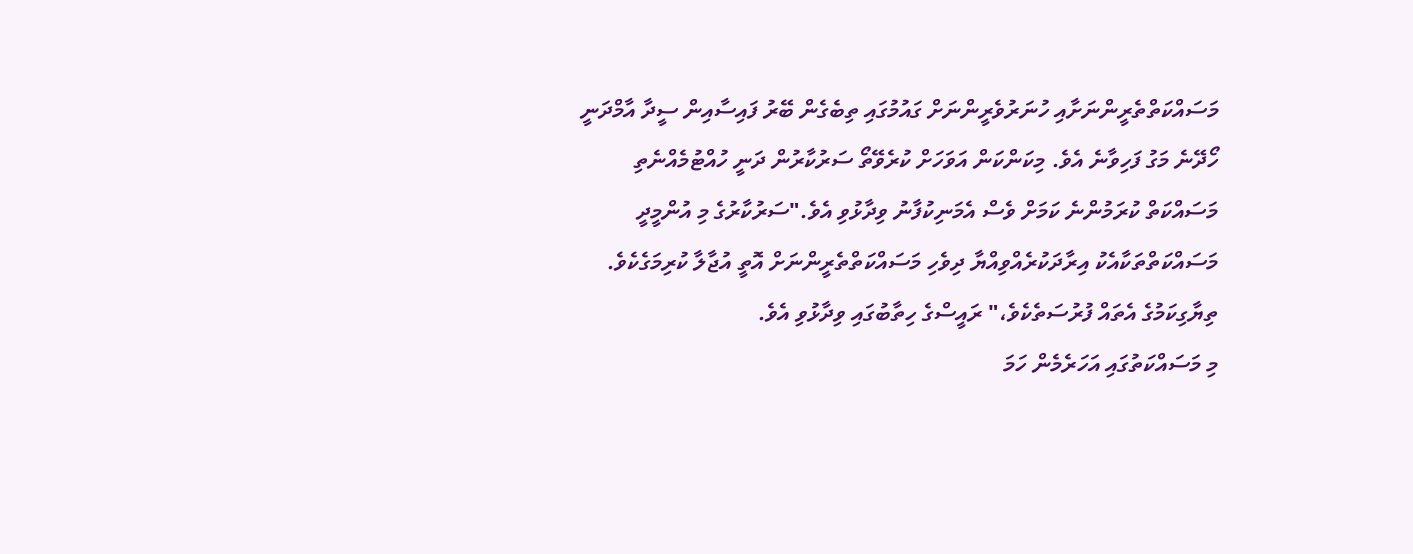މަސައްކަތްތެރީންނަށާއި ހުނަރުވެރީންނަށް ގައުމުގައި ތިބެގެން ބޭރު ފައިސާއިން ސީދާ އާމްދަނީ ހޯދޭނެ މަގު ފަހިވާނެ އެވެ. މިކަންކަން އަވަހަށް ކުރެވޭތޯ ސަރުކާރުން ދަނީ ހުއްޓުމެއްނެތި މަސައްކަތް ކުރަމުންނެ ކަމަށް ވެސް އެމަނިކުފާނު ވިދާޅުވި އެވެ."ސަރުކާރުގެ މި އުންމީދީ މަސައްކަތްތަކާއެކު އިރާދަކުރެއްވިއްޔާ ދިވެހި މަސައްކަތްތެރީންނަށް އޮތީ އުޖާލާ ކުރިމަގެކެވެ. ތިޔާގިކަމުގެ އެތައް ފުރުސަތެކެވެ،" ރައީސްގެ ހިތާބުގައި ވިދާޅުވި އެވެ.
މި މަސައްކަތުގައި އަހަރެމެން ހަމަ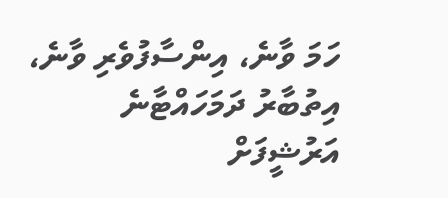ހަމަ ވާނެ، އިންސާފުވެރި ވާނެ، އިތުބާރު ދަމަހައްޓާނެ
އަރުޝީފަށް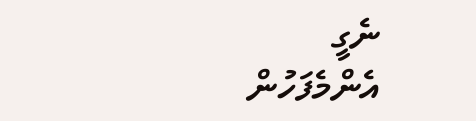ނެގީ
އެންމެފަހުން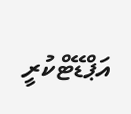އަޕްޑޭޓްކުރީ